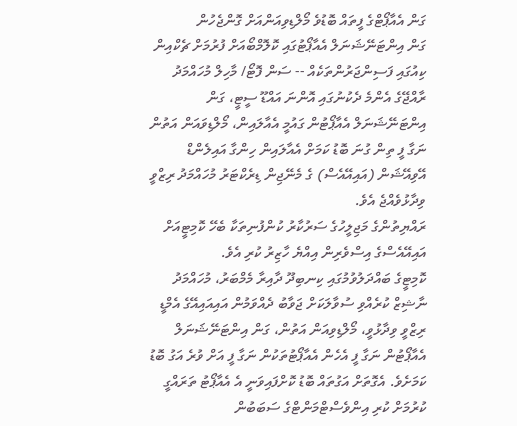ގަން އެއާޕޯޓްގެ ފީތައް ބޮޑުވެ މޯލްޑިވިއަންއަށް ގޮންޖެހުން
ގަން އިންޓަނޭޝަނަލް އެއާޕޯޓުގައި ކޮލޮމްބޯއަށް ފުރުމަށް ޗެކްއިން ކިއުގައި ފަސިންޖަރުންތަކެއް -- ސަން ފޮޓޯ/ މާހިލް މުހައްމަދު
ރާއްޖޭގެ އެންމެ ދެކުނުގައި އޮންނަ އައްޑޫ ސީޓީ، ގަން އިންޓަނޭޝަނަލް އެއާޕޯޓުން ގައުމީ އެއާލައިން، މޯލްޑިވައަން އަތުން ނަގާ ފީ ތިން ގުނަ ބޮޑު ކަމަށް އެއާލައިން ހިންގާ އައިލެންޑް އޭވިއޭޝަން (އައިއޭއެސް) ގެ މެނޭޖިން ޑިރެކްޓަރު މުހައްމަދު ރިޒްވީ ވިދާޅުވެއްޖެ އެވެ.
ރައްޔިތުންގެ މަޖިލީހުގެ ސަރުކާރު ކުންފުނިތަކާ ބެހޭ ކޮމިޓީއަށް އައިއޭއެސްގެ އިސްވެރިން އިއްޔެ ހާޒިރު ކުރި އެވެ.
ކޮމިޓީގެ ބައްދަލުވުމުގައި ކިނބިދޫ ދާއިރާ މެމްބަރު، މުހައްމަދު ނާޝިޒް ކުރެއްވި ސުވާލަކަށް ޖަވާބު ދެއްވަމުން އައިއައިއޭގެ އެމްޑީ ރިޒްވީ ވިދާޅުވީ، މޯލްޑިވިއަން އަތުން، ގަން އިންޓަނޭޝަނަލް އެއާޕޯޓުން ނަގާ ފީ އެހެން އެއާޕޯޓުތަކުން ނަގާ ފީ އަށް ވުރެ އަގު ބޮޑު ކަމަށެވެ. އެގޮތަށް އަގުތައް ބޮޑު ކޮށްފައިވަނީ އެ އެއާޕޯޓު ތަރައްގީ ކުރުމަށް ކުރި އިންވެސްޓްމަންޓްގެ ސަބަބުން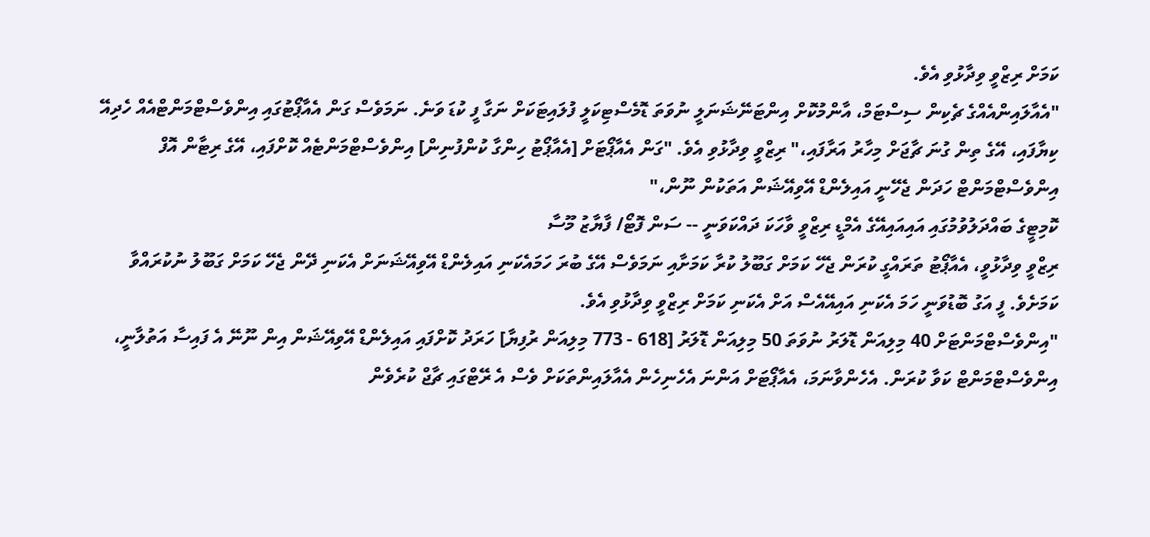ކަމަށް ރިޒްވީ ވިދާޅުވި އެވެ.
"އެއާލައިންއެއްގެ ޗެކިން ސިސްޓަމް، އާންމުކޮށް އިންޓަނޭޝަނަލީ ނުވަތަ ޑޮމެސްޓިކަލީ ފުލައިޓަކަށް ނަގާ ފީ ކުޑަ ވަނެ. ނަމަވެސް ގަން އެއާޕޯޓުގައި އިންވެސްޓްމަންޓްއެއް ހެދިއޭ ކިޔާފައި، އޭގެ ތިން ގުނަ ޗާޖަށް މިހާރު އަރާފައި،" ރިޒްވީ ވިދާޅުވި އެވެ. "ގަން އެއާޕޯޓަށް [އެއާޕޯޓު ހިންގާ ކުންފުނިން] އިންވެސްޓްމަންޓެއް ކޮށްފައި، އޭގެ ރިޓާން އޮފް އިންވެސްޓްމަންޓް ހަދަން ޖެހޭނީ އައިލެންޑް އޭވިއޭޝަން އަތަކުން ނޫން،"
ކޮމިޓީގެ ބައްދަލުވުމުގައި އައިއައިއޭގެ އެމްޑީ ރިޒްވީ ވާހަކަ ދައްކަވަނީ -- ސަން ފޮޓޯ/ ފާޔާޒު މޫސާ
ރިޒްވީ ވިދާޅުވީ، އެއާޕޯޓު ތަރައްގީ ކުރަން ޖެހޭ ކަމަށް ގަބޫލު ކުރާ ކަމަށާއި ނަމަވެސް އޭގެ ބުރަ ހަމައެކަނި އައިލެންޑް އޭވިއޭޝަނަށް އެކަނި ދޭން ޖެހޭ ކަމަށް ގަބޫލު ނުކުރައްވާ ކަމަށެވެ. ފީ އަގު ބޮޑުވަނީ ހަމަ އެކަނި އައިއޭއެސް އަށް އެކަނި ކަމަށް ރިޒްވީ ވިދާޅުވި އެވެ.
"އިންވެސްޓްމަންޓަށް 40 މިލިއަން ޑޮލަރު ނުވަތަ 50 މިލިއަން ޑޮލަރު [618 - 773 މިލިއަން ރުފިޔާ] ހަރަދު ކޮށްފައި އައިލެންޑް އޭވިއޭޝަން އިން ނޫނޭ އެ ފައިސާ އަތުލާނީ، އިންވެސްޓްމަންޓް ކަވާ ކުރަން. އެހެންވާނަމަ، އެއާޕޯޓަށް އަންނަ އެހެނިހެން އެއާލައިންތަކަށް ވެސް އެ ރޭޓްގައި ޗާޖް ކުރެވެން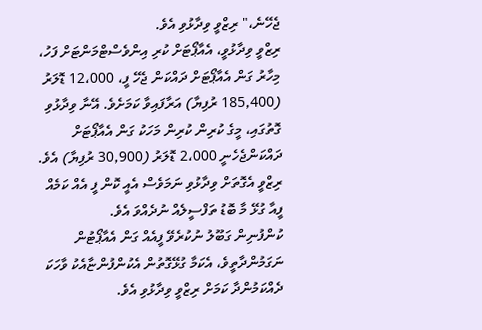ޖެހޭނެ،" ރިޒްވީ ވިދާޅުވި އެވެ.
ރިޒްވީ ވިދާޅުވީ، އެއާޕޯޓަށް ކުރި އިންވެސްޓްމަންޓަށް ފަހު، މިހާރު ގަން އެއާޕޯޓަށް ދައްކަން ޖެހޭ ފީ، 12،000 ޑޮލަރު (185,400 ރުފިޔާ) އަރާފައިވާ ކަމަށެވެ. އޭނާ ވިދާޅުވި ގޮތުގައި، މީގެ ކުރިން ކުރިން މަހަކު ގަން އެއާޕޯޓަށް ދައްކަންޖެހެނީ 2،000 ޑޮލަރު (30,900 ރުފިޔާ) އެވެ. ރިޒްވީ އެގޮތަށް ވިދާޅުވި ނަމަވެސް އެއީ ކޮން ފީ އެއް ކަމެއް ފީއާ ގުޅޭ މާ ބޮޑު ތަފްސީލެއް ނުދެއްވަ އެވެ.
ކުންފުނިން ގަބޫލު ނުކުރެވޭ ފީއެއް ގަން އެއާޕޯޓުން ނަގަމުންދާތީވެ، އެކަމާ ގުޅޭގޮތުން އެކުންފުންޏާއެކު ވާހަކަ ދެއްކަމުންދާ ކަމަށް ރިޒްވީ ވިދާޅުވި އެވެ.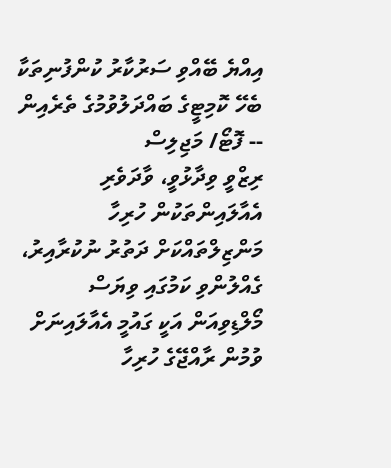އިއްޔެ ބޭއްވި ސަރުކާރު ކުންފުނިތަކާ ބެހޭ ކޮމިޓީގެ ބައްދަލުވުމުގެ ތެރެއިން -- ފޮޓޯ/ މަޖިލިސް
ރިޒްވީ ވިދާޅުވީ، ވާދަވެރި އެއާލައިންތަކުން ހުރިހާ މަންޒިލްތައްކަށް ދަތުރު ނުކުރާއިރު، ގެއްލުންވި ކަމުގައި ވިޔަސް މޯލްޑިވިއަން އަކީ ގައުމީ އެއާލައިނަށް ވުމުން ރާއްޖޭގެ ހުރިހާ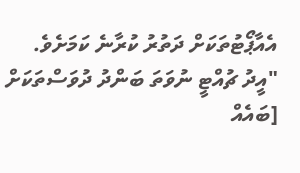އެއާޕޯޓުތަކަށް ދަތުރު ކުރާނެ ކަމަށެވެ.
"އީދު ޗުއްޓީ ނުވަތަ ބަންދު ދުވަސްތަކަށް [ބައެއް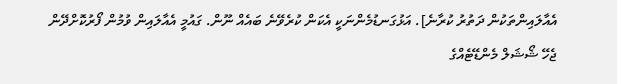އެއާލައިންތަކުން ދަތުރު ކުރާނެ]. އަޅުގަނޑުމެންނަކީ އެކަން ކުރެވޭނެ ބައެއް ނޫން. ގައުމީ އެއާލައިން ވުމުން ފޯރުކޮށްދޭން ޖެހޭ ޝޯޝަލް މެންޑޭޓެއްގެ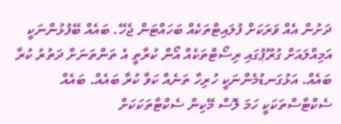ދަށުން އެއް ވަރަކަށް ފުލައިޓްތަކެއް ބަހައްޓަން ޖެހޭ. ބައެއް ބޭފުޅުންނަކީ އަމިއްލައަށް ގުރޫޕުގައި ރިސޯޓްތަކެއް އޯން ކުރާތީ އެ ތަންތަނަށް ދަތުރު ކުރާ ބައެއް. އަޅުގަނޑުމެންނަކީ ހުރިހާ ތަނެއް ކަވާ ކުރާ ބައެއް. ބައެއް ސެކްޓާސްތަކަކީ ހަމަ ލޮސް މޭކިން ސެކްޓާތަކަކަށް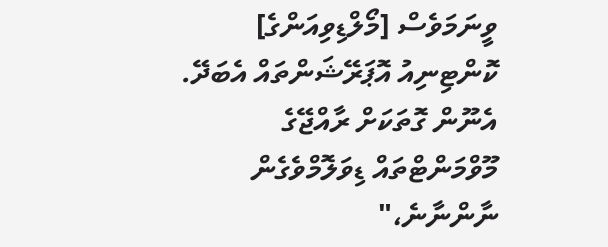ވީނަމަވެސް [މޯލްޑިވިއަންގެ] ކޮންޓިނިއު އޮޕަރޭޝަންތައް އެބަދޭ. އެނޫން ގޮތަކަށް ރާއްޖޭގެ މޫވްމަންޓްތައް ޑިވަލޮމްވެގެން ނާންނާނެ،"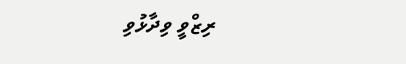ރިޒްވީ ވިދާޅުވި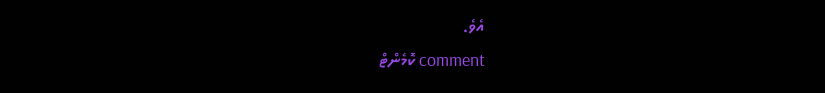އެވެ.
comment ކޮމެންޓް